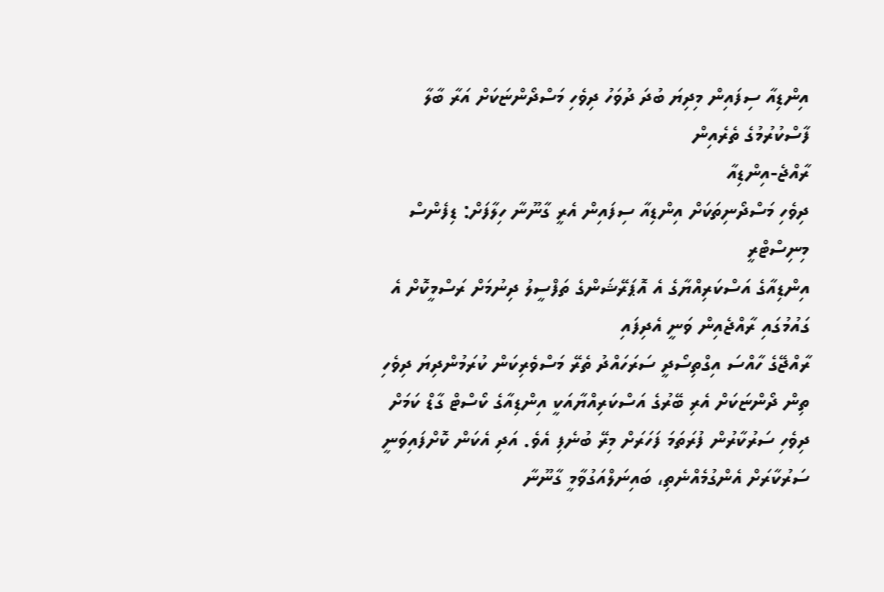އިންޑިއާ ސިފައިން މިދިޔަ ބުދަ ދުވަހު ދިވެހި މަސްދޯންޏަކަށް އަރާ ބާލާ ފާސްކުރުމުގެ ތެރެއިން
ރާއްޖެ-އިންޑިއާ
ދިވެހި މަސްދޯނިތަކަށް އިންޑިއާ ސިފައިން އެރީ ގާނޫނާ ހިލާފަށް: ޑިފެންސް މިނިސްޓްރީ
އިންޑިއާގެ އަސްކަރިއްޔާގެ އެ އޮޕަރޭޝަންގެ ތަފްސީލު ދިނުމަށް ރަސްމީކޮށް އެ ގައުމުގައި ރާއްޖެއިން ވަނީ އެދިފައި
ރާއްޖޭގެ ހާއްސަ އިގްތިސޯދީ ސަރަހައްދު ތެރޭ މަސްވެރިކަން ކުރަމުންދިޔަ ދިވެހި ތިން ދޯންޏަކަށް އެރި ބޭރުގެ އަސްކަރިއްޔާއަކީ އިންޑިއާގެ ކޯސްޓް ގާޑް ކަމަށް ދިވެހި ސަރުކާރުން ފުރަތަމަ ފަހަރަށް މިރޭ ބުނެފި އެވެ. އަދި އެކަން ކޮށްފައިވަނީ ސަރުކާރަށް އެންގުމެއްނެތި، ބައިނަލްއަގުވާމީ ގާނޫނާ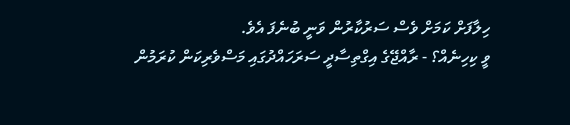ހިލާފަށް ކަމަށް ވެސް ސަރުކާރުން ވަނީ ބުނެފަ އެވެ.
ވީ ކިހިނެއް؟ - ރާއްޖޭގެ އިގްތިސާދީ ސަރަހައްދުގައި މަސްވެރިކަން ކުރަމުން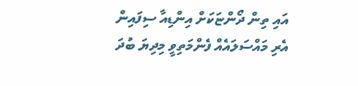އައި ތިން ދޯންޏަކަށް އިންޑިއާ ސިފައިން އެރި މައްސަލައެއް ފެންމަތިވީ މިދިޔަ ބުދަ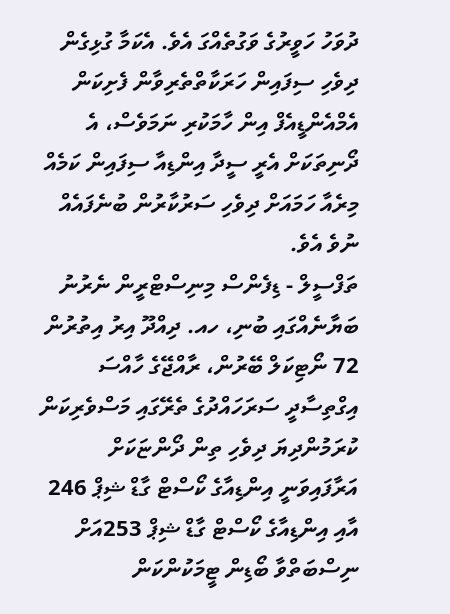ދުވަހު ހަވީރުގެ ވަގުތެއްގަ އެވެ. އެކަމާ ގުޅިގެން ދިވެހި ސިފައިން ހަރަކާތްތެރިވާން ފެށިކަން އެމްއެންޑީއެފް އިން ހާމަކުރި ނަމަވެސް، އެ ދޯނިތަކަށް އެރީ ސީދާ އިންޑިއާ ސިފައިން ކަމެއް މިރެއާ ހަމައަށް ދިވެހި ސަރުކާރުން ބުނެފައެއް ނުވެ އެވެ.
ތަފްސީލް - ޑިފެންސް މިނިސްޓްރީން ނެރުނު ބަޔާނެއްގައި ބުނި، ހއ. ދިއްދޫ އިރު އިތުރުން 72 ނޯޓިކަލް ބޭރުން، ރާއްޖޭގެ ހާއްސަ އިގްތިސާދީ ސަރަހައްދުގެ ތެރޭގައި މަސްވެރިކަން ކުރަމުންދިޔަ ދިވެހި ތިން ދޯންޏަކަށް އަރާފައިވަނީ އިންޑިއާގެ ކޯސްޓް ގާޑް ޝިޕް 246 އާއި އިންޑިއާގެ ކޯސްޓް ގާޑް ޝިޕް 253އަށް ނިސްބަތްވާ ބޯޑިން ޓީމަކުންކަން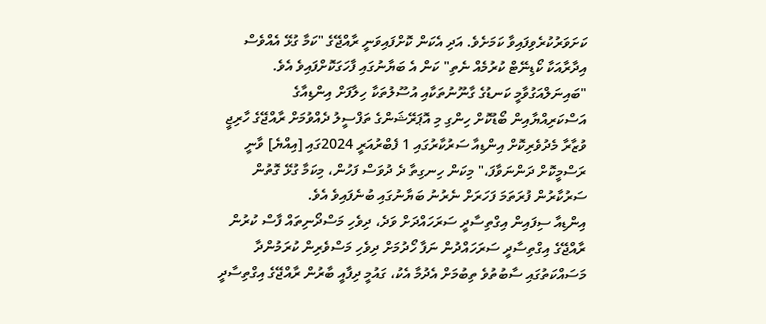ކަށަވަރުކުރެވިފައިވާ ކަމަށެވެ. އަދި އެކަން ކޮށްފައިވަނީ ރާއްޖޭގެ "ކަމާ ގުޅޭ އެއްވެސް އިދާރާއަކާ ކޯޑިނޭޓް ކުރުމެއް ނެތި" ކަން އެ ބަޔާނުގައި ފާހަގަކޮށްފައިވެ އެވެ.
"ބައިނަލްއަގުވާމީ ކަނޑުގެ ގާނޫނުތަކާއި އުސޫލުތަކާ ހިލާފަށް އިންޑިއާގެ އަސްކަރިއްޔާއިން ބޯޑުކޮށް ހިންގި މި އޮޕަރޭޝަންގެ ތަފްސީލު ދެއްވުމަށް ރާއްޖޭގެ ހާރިޖީ ވުޒާރާ މެދުވެރިކޮށް އިންޑިއާ ސަރުކާރުގައި 1 ފެބްރުއަރީ 2024ގައި [އިއްޔެ] ވާނީ ރަސްމީކޮށް ދަންނަވާފަ،" މިކަން ހިނގިތާ ދެ ދުވަސް ފަހުން، މިކަމާ ގުޅޭ ގޮތުން ސަރުކާރުން ފުރަތަމަ ފަހަރަށް ނެރުނު ބަޔާނުގައި ބުނެފައިވެ އެވެ.
އިންޑިއާ ސިފައިން އިގްތިސާދީ ސަރަހައްދަށް ވަދެ، ދިވެހި މަސްދޯނިތައް ފާސް ކުރުން
ރާއްޖޭގެ އިގްތިސާދީ ސަރަހައްދުން ނަފާ ހޯދުމަށް ދިވެހި މަސްވެރިން ކުރަމުންދާ މަސައްކަތުގައި ސާބުތުވެ ތިބުމަށް އެދުމާ އެކު، ގައުމީ ދިފާއީ ބާރުން ރާއްޖޭގެ އިގްތިސާދީ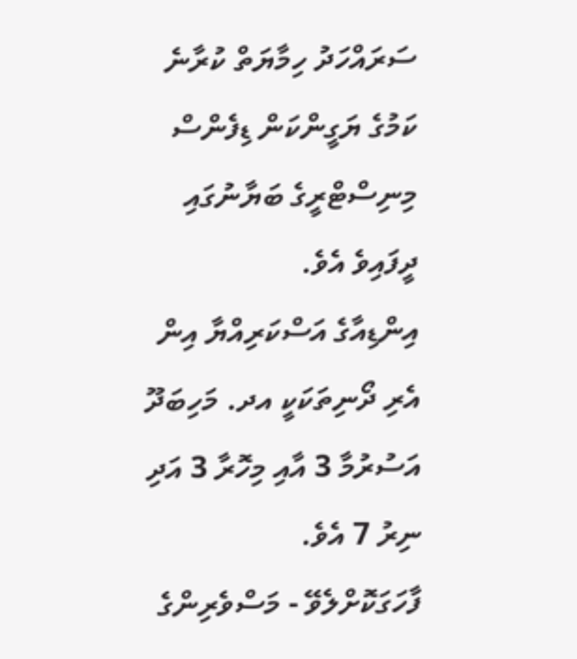ސަރައްހަދު ހިމާޔަތް ކުރާނެ ކަމުގެ ޔަގީންކަން ޑިފެންސް މިނިސްޓްރީގެ ބަޔާނުގައި ދީފައިވެ އެވެ.
އިންޑިއާގެ އަސްކަރިއްޔާ އިން އެރި ދޯނިތަކަކީ އދ. މަހިބަދޫ އަސުރުމާ 3 އާއި މިހޮރާ 3 އަދި ނިރު 7 އެވެ.
ފާހަގަކޮށްލެވޭ - މަސްވެރިންގެ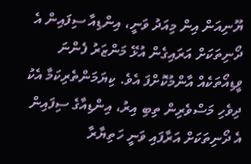ޔޫނިއަން އިން މިއަދު ވަނީ، އިންޑިއާ ސިފައިން އެ ދޯނިތަކަށް އަރައިގެން އުޅޭ މަންޒަރު ފެންނަ ވީޑިއޯތަކެއް އާންމުކޮށްފަ އެވެ. ކިޔަމަންތެރިކަމާ އެކު ދިވެހި މަސްވެރިން ތިބި އިރު، އިންޑިއާގެ ސިފައިން އެ ދޯނިތަކަށް އަރާފައި ވަނީ ހަތިޔާރާ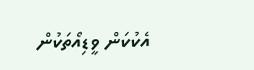އެކުކަން ވީޑިއޯތަކުން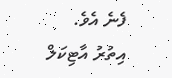ފެނެ އެވެ.
އިތުރު އާޓިކަލް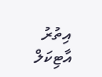އިތުރު އާޓިކަލް